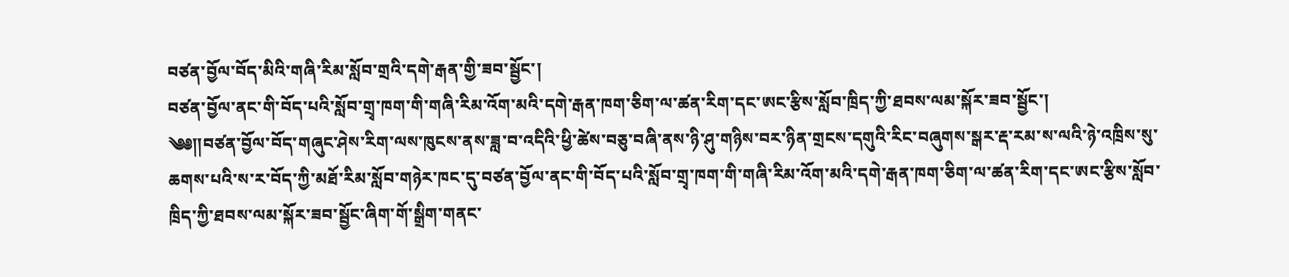བཙན་བྱོལ་བོད་མིའི་གཞི་རིམ་སློབ་གྲའི་དགེ་རྒན་གྱི་ཟབ་སྦྱོང་།
བཙན་བྱོལ་ནང་གི་བོད་པའི་སློབ་གྲྭ་ཁག་གི་གཞི་རིམ་འོག་མའི་དགེ་རྒན་ཁག་ཅིག་ལ་ཚན་རིག་དང་ཨང་རྩིས་སློབ་ཁྲིད་ཀྱི་ཐབས་ལམ་སྐོར་ཟབ་སྦྱོང་།
༄༅༎བཙན་བྱོལ་བོད་གཞུང་ཤེས་རིག་ལས་ཁུངས་ནས་ཟླ་བ་འདིའི་ཕྱི་ཚེས་བཅུ་བཞི་ནས་ཉི་ཤུ་གཉིས་བར་ཉིན་གྲངས་དགུའི་རིང་བཞུགས་སྒར་རྡ་རམ་ས་ལའི་ཉེ་འཁྲིས་སུ་ཆགས་པའི་ས་ར་བོད་ཀྱི་མཐོ་རིམ་སློབ་གཉེར་ཁང་དུ་བཙན་བྱོལ་ནང་གི་བོད་པའི་སློབ་གྲྭ་ཁག་གི་གཞི་རིམ་འོག་མའི་དགེ་རྒན་ཁག་ཅིག་ལ་ཚན་རིག་དང་ཨང་རྩིས་སློབ་ཁྲིད་ཀྱི་ཐབས་ལམ་སྐོར་ཟབ་སྦྱོང་ཞིག་གོ་སྒྲིག་གནང་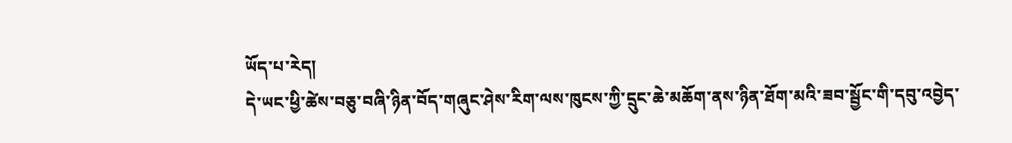ཡོད་པ་རེད།
དེ་ཡང་ཕྱི་ཚེས་བཅུ་བཞི་ཉིན་བོད་གཞུང་ཤེས་རིག་ལས་ཁུངས་ཀྱི་དྲུང་ཆེ་མཆོག་ནས་ཉིན་ཐོག་མའི་ཟབ་སྦྱོང་གི་དབུ་འབྱེད་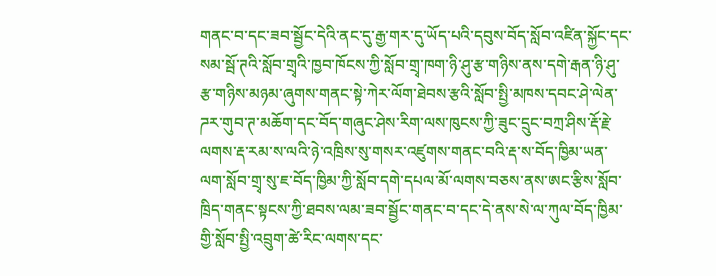གནང་བ་དང་ཟབ་སྦྱོང་དེའི་ནང་དུ་རྒྱ་གར་དུ་ཡོད་པའི་དབུས་བོད་སློབ་འཛིན་སྐྱོང་དང་སམ་སྦོ་ཊའི་སློབ་གྲྭའི་ཁྱབ་ཁོངས་ཀྱི་སློབ་གྲྭ་ཁག་ཉི་ཤུ་རྩ་གཉིས་ནས་དགེ་རྒན་ཉི་ཤུ་རྩ་གཉིས་མཉམ་ཞུགས་གནང་སྟེ་ཀེར་ལོག་ཐེབས་རྩའི་སློབ་སྤྱི་མཁས་དབང་ཤེ་ལེན་ཌར་གུབ་ཊ་མཆོག་དང་བོད་གཞུང་ཤེས་རིག་ལས་ཁུངས་ཀྱི་ཟུང་དྲུང་བཀྲ་ཤིས་རྡོ་རྗེ་ལགས་རྡ་རམ་ས་ལའི་ཉེ་འཁྲིས་སུ་གསར་འཛུགས་གནང་བའི་རྡ་ས་བོད་ཁྱིམ་ཡན་ལག་སློབ་གྲྭ་སུ་ཇ་བོད་ཁྱིམ་ཀྱི་སློབ་དགེ་དཔལ་མོ་ལགས་བཅས་ནས་ཨང་རྩིས་སློབ་ཁྲིད་གནང་སྟངས་ཀྱི་ཐབས་ལམ་ཟབ་སྦྱོང་གནང་བ་དང་དེ་ནས་སེ་ལ་ཀུལ་བོད་ཁྱིམ་གྱི་སློབ་སྤྱི་འབྲུག་ཚེ་རིང་ལགས་དང་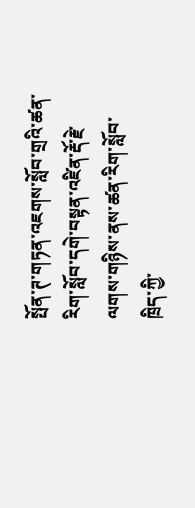སྤོན་ཊ་གཏན་འཇགས་སློབ་གྲའི་ཚན་རིག་སློབ་དགེ་བསྟན་འཛིན་རྡོ་རྗེ་ལགས་གཉིས་ནས་ཚན་རིག་སློབ་ཁྲིད་ཀྱི་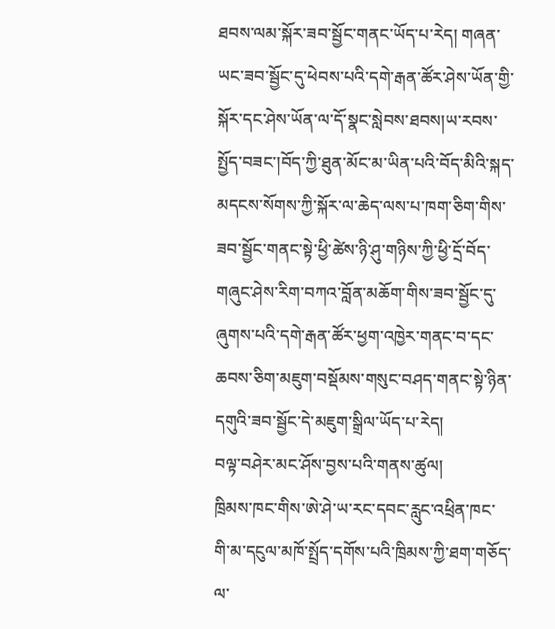ཐབས་ལམ་སྐོར་ཟབ་སྦྱོང་གནང་ཡོད་པ་རེད། གཞན་ཡང་ཟབ་སྦྱོང་དུ་ཕེབས་པའི་དགེ་རྒན་ཚོར་ཤེས་ཡོན་གྱི་སྐོར་དང་ཤེས་ཡོན་ལ་དོ་སྣང་སླེབས་ཐབས།ཡ་རབས་སྤྱོད་བཟང་།བོད་ཀྱི་ཐུན་མོང་མ་ཡིན་པའི་བོད་མིའི་སྐད་མདངས་སོགས་ཀྱི་སྐོར་ལ་ཆེད་ལས་པ་ཁག་ཅིག་གིས་ཟབ་སྦྱོང་གནང་སྟེ་ཕྱི་ཚེས་ཉི་ཤུ་གཉིས་ཀྱི་ཕྱི་དྲོ་བོད་གཞུང་ཤེས་རིག་བཀའ་བློན་མཆོག་གིས་ཟབ་སྦྱོང་དུ་ཞུགས་པའི་དགེ་རྒན་ཚོར་ཕྱག་འཁྱེར་གནང་བ་དང་ཆབས་ཅིག་མཇུག་བསྡོམས་གསུང་བཤད་གནང་སྟེ་ཉིན་དགུའི་ཟབ་སྦྱོང་དེ་མཇུག་སྒྲིལ་ཡོད་པ་རེད།
བལྟ་བཤེར་མང་ཤོས་བྱས་པའི་གནས་ཚུལ།
ཁྲིམས་ཁང་གིས་ཨེ་ཤེ་ཡ་རང་དབང་རླུང་འཕྲིན་ཁང་གི་མ་དངུལ་མཁོ་སྤྲོད་དགོས་པའི་ཁྲིམས་ཀྱི་ཐག་གཅོད་ལ་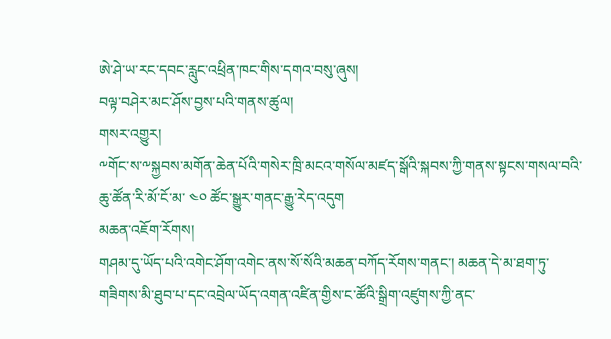ཨེ་ཤེ་ཡ་རང་དབང་རླུང་འཕྲིན་ཁང་གིས་དགའ་བསུ་ཞུས།
བལྟ་བཤེར་མང་ཤོས་བྱས་པའི་གནས་ཚུལ།
གསར་འགྱུར།
༸གོང་ས་༸སྐྱབས་མགོན་ཆེན་པོའི་གསེར་ཁྲི་མངའ་གསོལ་མཛད་སྒོའི་སྐབས་ཀྱི་གནས་སྟངས་གསལ་བའི་ཆུ་ཚོན་རི་མོ་ངོ་མ་ ༤༠ ཚོང་སྒྱུར་གནང་རྒྱུ་རེད་འདུག
མཆན་འཇོག་རོགས།
གཤམ་དུ་ཡོད་པའི་འགེང་ཤོག་འགེང་ནས་སོ་སོའི་མཆན་བཀོད་རོགས་གནང་། མཆན་དེ་མ་ཐག་ཏུ་གཟིགས་མི་ཐུབ་པ་དང་འབྲེལ་ཡོད་འགན་འཛིན་གྱིས་ང་ཚོའི་སྒྲིག་འཛུགས་ཀྱི་ནང་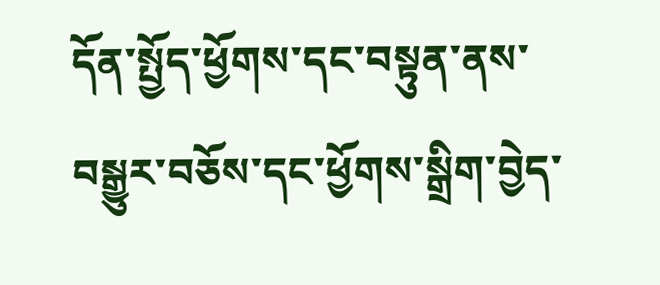དོན་སྤྱོད་ཕྱོགས་དང་བསྟུན་ནས་བསྒྱུར་བཅོས་དང་ཕྱོགས་སྒྲིག་བྱེད་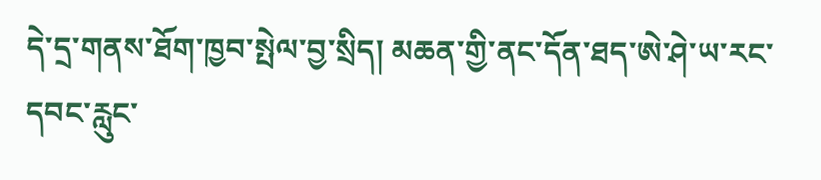དེ་དྲ་གནས་ཐོག་ཁྱབ་སྤེལ་བྱ་སྲིད། མཆན་གྱི་ནང་དོན་ཐད་ཨེ་ཤེ་ཡ་རང་དབང་རླུང་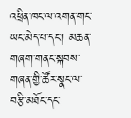འཕྲིན་ཁང་ལ་འགན་གང་ཡང་མེད་པ་དང་། མཆན་གཞག་གནང་སྐབས་གཞན་གྱི་ཚོར་སྣང་ལ་བརྩི་མཐོང་དང་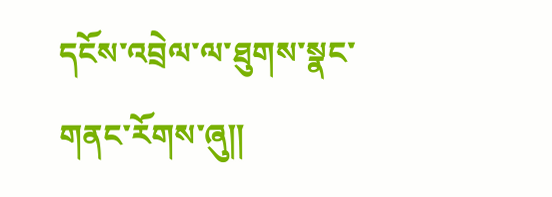དངོས་འབྲེལ་ལ་ཐུགས་སྣང་གནང་རོགས་ཞུ༎